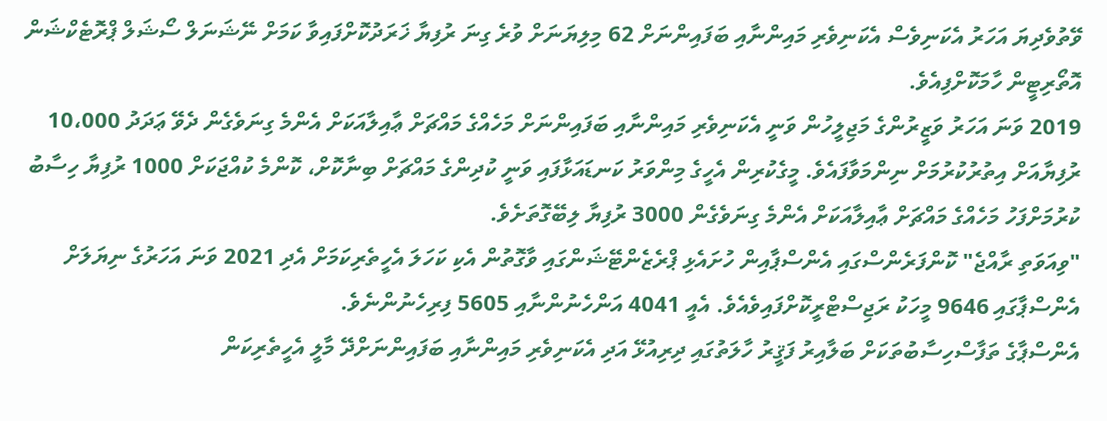ވޭތުވެދިޔަ އަހަރު އެކަނިވެސް އެކަނިވެރި މައިންނާއި ބަފައިންނަށް 62 މިލިޔަނަށް ވުރެ ގިނަ ރުފިޔާ ޚަރަދުކޮށްފައިވާ ކަމަށް ނޭޝަނަލް ސޯޝަލް ޕްރޮޓެކްޝަން އޮތޯރިޓީން ހާމަކޮށްފިއެވެ.
2019 ވަނަ އަހަރު ވަޒީރުންގެ މަޖިލީހުން ވަނީ އެކަނިވެރި މައިންނާއި ބަފައިންނަށް މަހެއްގެ މައްޗަށް ޢާއިލާއަކަށް އެންމެ ގިނަވެގެން ދެވޭ ޢަދަދު 10،000 ރުފިޔާއަށް އިތުރުކުރުމަށް ނިންމަވާފައެވެ. މީގެކުރިން އެހީގެ މިންވަރު ކަނޑައަޅާފައި ވަނީ ކުދިންގެ މައްޗަށް ބިނާކޮށް، ކޮންމެ ކުއްޖަކަށް 1000 ރުފިޔާ ހިސާބު ކުރުމަށްފަހު މަހެއްގެ މައްޗަށް ޢާއިލާއަކަށް އެންމެ ގިނަވެގެން 3000 ރުފިޔާ ލިބޭގޮތަށެވެ.
"ވިއަވަތި ރާއްޖެ" ކޮންފަރެންސްގައި އެންސްޕާއިން ހުށައެޅި ޕްރެޒެންޓޭޝަންގައި ވާގޮތުން އެކި ކަހަލަ އެހީތެރިކަމަށް އެދި 2021 ވަނަ އަހަރުގެ ނިޔަލަށް އެންސްޕާގައި 9646 މީހަކު ރަޖިސްޓްރީކޮށްފައިވެއެވެ. އެއީ 4041 އަންހެނުންނާއި 5605 ފިރިހެނުންނެވެ.
އެންސްޕާގެ ތަފާސްހިސާބުތަކަށް ބަލާއިރު ފަޤީރު ހާލަތުގައި ދިރިއުޅޭ އަދި އެކަނިވެރި މައިންނާއި ބަފައިންނަށްދޭ މާލީ އެހީތެރިކަން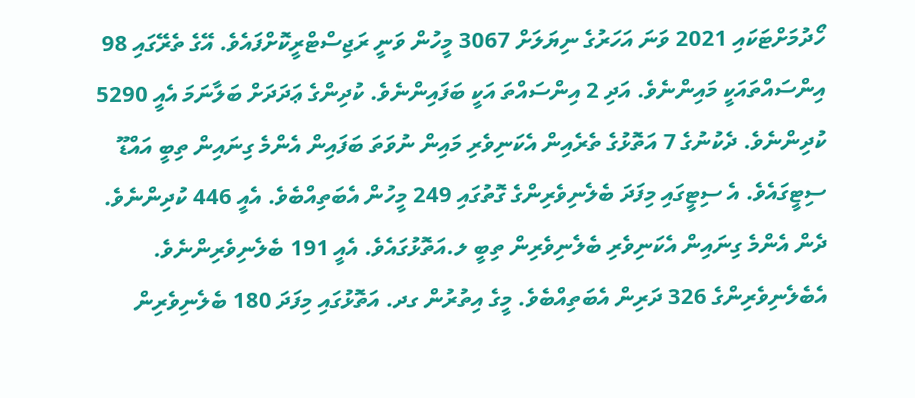ހޯދުމަށްޓަކައި 2021 ވަނަ އަހަރުގެ ނިޔަލަށް 3067 މީހުން ވަނީ ރަޖިސްޓްރީކޮށްފައެވެ. އޭގެ ތެރޭގައި 98 އިންސައްތައަކީ މައިންނެވެ. އަދި 2 އިންސައްތަ އަކީ ބަފައިންނެވެ. ކުދިންގެ ޢަދަދަށް ބަލާނަމަ އެއީ 5290 ކުދިންނެވެ. ދެކުނުގެ 7 އަތޮޅުގެ ތެރެއިން އެކަނިވެރި މައިން ނުވަތަ ބަފައިން އެންމެ ގިނައިން ތިބީ އައްޑޫ ސިޓީގައެވެ. އެ ސިޓީގައި މިފަދަ ބެލެނިވެރިންގެ ގޮތުގައި 249 މީހުން އެބަތިއްބެވެ. އެއީ 446 ކުދިންނެވެ.
ދެން އެންމެ ގިނައިން އެކަނިވެރި ބެލެނިވެރިން ތިބީ ލ.އަތޮޅުގައެވެ. އެއީ 191 ބެލެނިވެރިންނެވެ. އެބެލެނިވެރިންގެ 326 ދަރިން އެބަތިއްބެވެ. މީގެ އިތުރުން ގދ. އަތޮޅުގައި މިފަދަ 180 ބެލެނިވެރިން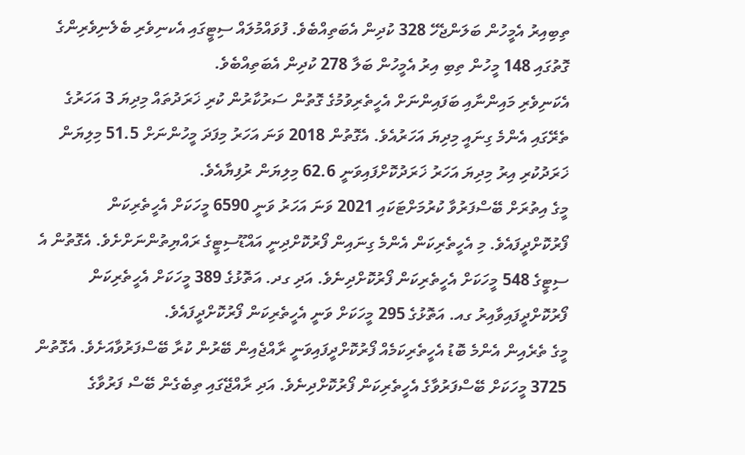ތިބިއިރު އެމީހުން ބަލަންޖެހޭ 328 ކުދިން އެބަތިއްބެވެ. ފުވައްމުލައް ސިޓީގައި އެކނިވެރި ބެލެނިވެރިންގެ ގޮތުގައި 148 މީހުން ތިބި އިރު އެމީހުން ބަލާ 278 ކުދިން އެބަތިއްބެވެ.
އެކަނިވެރި މައިންނާއި ބަފައިންނަށް އެހީތެރިވުމުގެ ގޮތުން ސަރުކާރުން ކުރި ޚަރަދުތައް މިދިޔަ 3 އަހަރުގެ ތެރޭގައި އެންމެ ގިނައީ މިދިޔަ އަހަރުއެވެ. އެގޮތުން 2018 ވަނަ އަހަރު މިފަދަ މީހުންނަށް 51.5 މިލިޔަން ޚަރަދުކުރި އިރު މިދިޔަ އަހަރު ޚަރަދުކޮށްފައިވަނީ 62.6 މިލިޔަން ރުފިޔާއެވެ.
މީގެ އިތުރަށް ބޭސްފަރުވާ ކުރުމަށްޓަކައި 2021 ވަނަ އަހަރު ވަނީ 6590 މީހަކަށް އެހީތެރިކަން ފޯރުކޮށްދީފައެވެ. މި އެހީތެރިކަން އެންމެ ގިނައިން ފޯރުކޮށްދިނީ އައްޑޫސިޓީގެ ރައްޔިތުންނަށްށެވެ. އެގޮތުން އެ ސިޓީގެ 548 މީހަކަށް އެހީތެރިކަން ފޯރުކޮށްދިނެވެ. އަދި ގދ. އަތޮޅުގެ 389 މީހަކަށް އެހީތެރިކަން ފޯރުކޮށްދީފައިވާއިރު ގއ. އަތޮޅުގެ 295 މީހަކަށް ވަނީ އެހީތެރިކަން ފޯރުކޮށްދީފައެވެ.
މީގެ ތެރެއިން އެންމެ ބޮޑު އެހީތެރިކަމެއް ފޯރުކޮށްދީފައިވަނީ ރާއްޖެއިން ބޭރުން ކުރާ ބޭސްފަރުވާއަށެވެ. އެގޮތުން 3725 މީހަކަށް ބޭސްފަރުވާގެ އެހީތެރިކަން ފޯރުކޮށްދިނެވެ. އަދި ރާއްޖޭގައި ތިބެގެން ބޭސް ފަރުވާގެ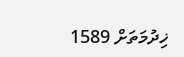ޚިދުމަތަށް 1589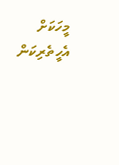މީހަކަށް އެހީތެރިކަން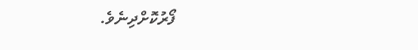ފޯރުކޮށްދިނެވެ.